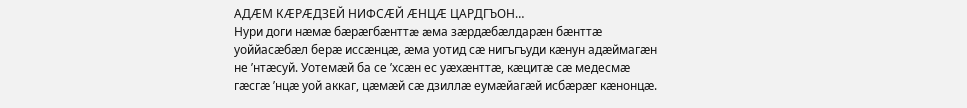АДÆМ КÆРÆДЗЕЙ НИФСÆЙ ÆНЦÆ ЦАРДГЪОН…
Нури доги нæмæ бæрæгбæнттæ æма зæрдæбæлдарæн бæнттæ уоййасæбæл берæ иссæнцæ, æма уотид сæ нигъгъуди кæнун адæймагæн не ’нтæсуй. Уотемæй ба се ’хсæн ес уæхæнттæ, кæцитæ сæ медесмæ гæсгæ ’нцæ уой аккаг, цæмæй сæ дзиллæ еумæйагæй исбæрæг кæнонцæ.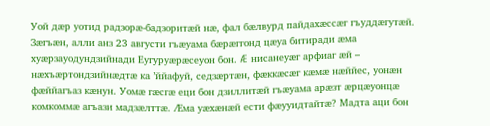Уой дæр уотид радзорæ-бадзоритæй нæ, фал бæлвурд пайдахæссæг гъуддæгутæй. Зæгъæн, алли анз 23 августи гъæуама бæрæггонд цæуа битиради æма хуæрзауодундзийнади Еугуруæрæсеуон бон. Æ нисанеуæг арфиаг æй – нæхъæртондзийнæдтæ ка ’ййафуй, седзæртæн, фæккæсæг кæмæ нæййес, уонæн фæййагъаз кæнун. Уомæ гæсгæ еци бон дзиллитæй гъæуама арæзт æрцæуонцæ комкоммæ агъази мадзæлттæ. Æма уæхæнæй ести фæууидтайтæ? Мадта аци бон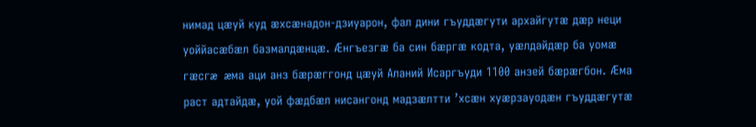нимад цæуй куд æхсæнадон-дзиуарон, фал дини гъуддæгути архайгутæ дæр неци уоййасæбæл базмалдæнцæ. Æнгъезгæ ба син бæргæ кодта, уæлдайдæр ба уомæ гæсгæ æма аци анз бæрæггонд цæуй Аланий Исаргъуди 1100 анзей бæрæгбон. Æма раст адтайдæ, уой фæдбæл нисангонд мадзæлтти ’хсæн хуæрзауодæн гъуддæгутæ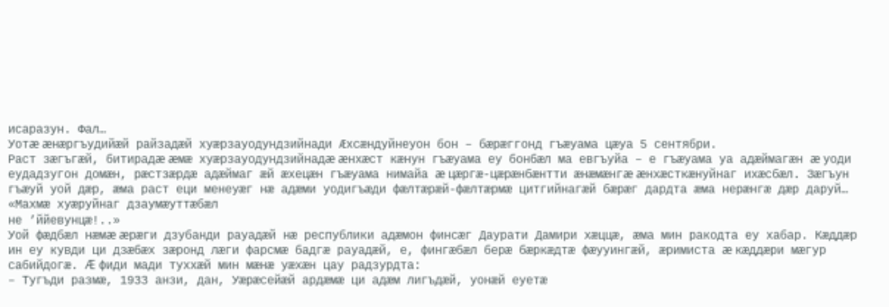исаразун. Фал…
Уотæ æнæргъудийæй райзадæй хуæрзауодундзийнади Æхсæндуйнеуон бон – бæрæггонд гъæуама цæуа 5 сентябри.
Раст зæгъгæй, битирадæ æмæ хуæрзауодундзийнадæ æнхæст кæнун гъæуама еу бонбæл ма евгъуйа – е гъæуама уа адæймагæн æ уоди еудадзугон домæн, рæстзæрдæ адæймаг æй æхецæн гъæуама нимайа æ цæргæ-цæрæнбæнтти æнæмæнгæ æнхæсткæнуйнаг ихæсбæл. Зæгъун гъæуй уой дæр, æма раст еци менеуæг нæ адæми уодигъæди фæлтæрæй-фæлтæрмæ цитгийнагæй бæрæг дардта æма нерæнгæ дæр даруй…
«Махмæ хуæруйнаг дзаумæуттæбæл
не ’ййевунцæ!..»
Уой фæдбæл нæмæ æрæги дзубанди рауадæй нæ республики адæмон финсæг Даурати Дамири хæццæ, æма мин ракодта еу хабар. Кæддæр ин еу кувди ци дзæбæх зæронд лæги фарсмæ бадгæ рауадæй, е, фингæбæл берæ бæркæдтæ фæууингæй, æримиста æ кæддæри мæгур сабийдогæ. Æ фиди мади туххæй мин мæнæ уæхæн цау радзурдта:
– Тугъди размæ, 1933 анзи, дан, Уæрæсейæй ардæмæ ци адæм лигъдæй, уонæй еуетæ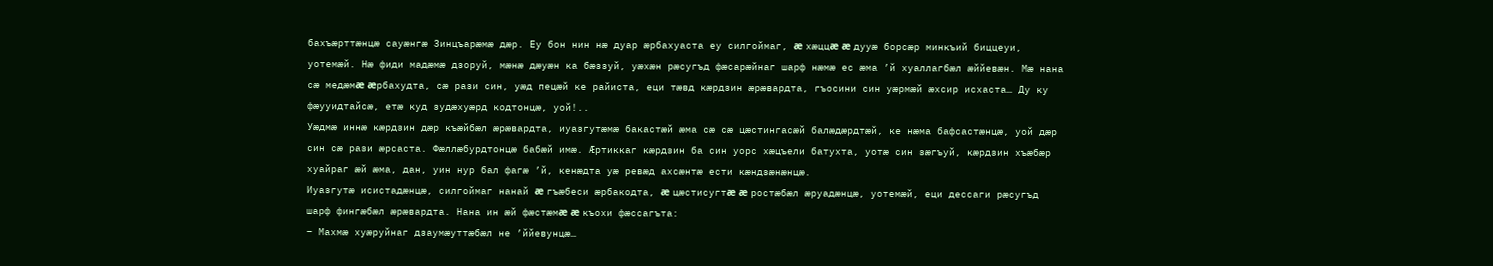бахъæрттæнцæ сауæнгæ Зинцъарæмæ дæр. Еу бон нин нæ дуар æрбахуаста еу силгоймаг, æ хæццæ æ дууæ борсæр минкъий биццеуи, уотемæй. Нæ фиди мадæмæ дзоруй, мæнæ дæуæн ка бæззуй, уæхæн рæсугъд фæсарæйнаг шарф нæмæ ес æма ’й хуаллагбæл æййевæн. Мæ нана сæ медæмæ æрбахудта, сæ рази син, уæд пецæй ке райиста, еци тæвд кæрдзин æрæвардта, гъосини син уæрмæй æхсир исхаста… Ду ку фæууидтайсæ, етæ куд зудæхуæрд кодтонцæ, уой!..
Уæдмæ иннæ кæрдзин дæр къæйбæл æрæвардта, иуазгутæмæ бакастæй æма сæ сæ цæстингасæй балæдæрдтæй, ке нæма бафсастæнцæ, уой дæр син сæ рази æрсаста. Фæллæбурдтонцæ бабæй имæ. Æртиккаг кæрдзин ба син уорс хæцъели батухта, уотæ син зæгъуй, кæрдзин хъæбæр хуайраг æй æма, дан, уин нур бал фагæ ’й, кенæдта уæ ревæд ахсæнтæ ести кæндзæнæнцæ.
Иуазгутæ исистадæнцæ, силгоймаг нанай æ гъæбеси æрбакодта, æ цæстисугтæ æ ростæбæл æруадæнцæ, уотемæй, еци дессаги рæсугъд шарф фингæбæл æрæвардта. Нана ин æй фæстæмæ æ къохи фæссагъта:
– Махмæ хуæруйнаг дзаумæуттæбæл не ’ййевунцæ…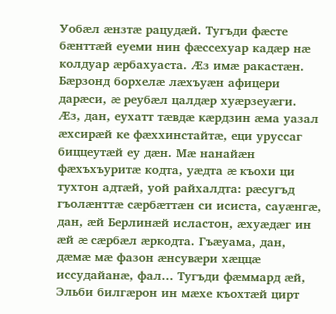Уобæл æнзтæ рацудæй. Тугъди фæсте бæнттæй еуеми нин фæссехуар кадæр нæ колдуар æрбахуаста. Æз имæ ракастæн. Бæрзонд борхелæ лæхъуæн афицери дарæси, æ реубæл цалдæр хуæрзеуæги. Æз, дан, еухатт тæвдæ кæрдзин æма уазал æхсирæй ке фæххинстайтæ, еци уруссаг биццеутæй еу дæн. Мæ нанайæн фæхъхъуритæ кодта, уæдта æ къохи ци тухтон адтæй, уой райхалдта: рæсугъд гъолæнттæ сæрбæттæн си исиста, сауæнгæ, дан, æй Берлинæй исластон, æхуæдæг ин æй æ сæрбæл æркодта. Гъæуама, дан, дæмæ мæ фазон æнсувæри хæццæ иссудайанæ, фал… Тугъди фæммард æй, Эльби билгæрон ин мæхе къохтæй цирт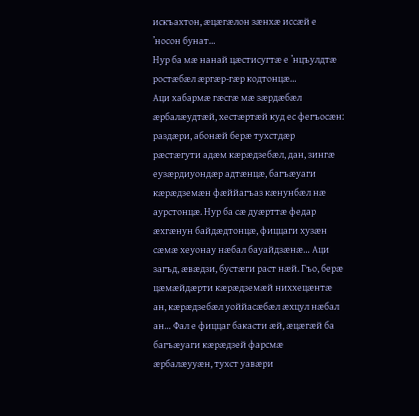искъахтон, æцæгæлон зæнхæ иссæй е ’носон бунат…
Нур ба мæ нанай цæстисугтæ е ’нцъулдтæ ростæбæл æргæр-гæр кодтонцæ…
Аци хабармæ гæсгæ мæ зæрдæбæл æрбалæудтæй, хестæртæй куд ес фегъосæн: раздæри, абонæй берæ тухстдæр рæстæгути адæм кæрæдзебæл, дан, зингæ еузæрдиуондæр адтæнцæ, багъæуаги кæрæдземæн фæййагъаз кæнунбæл нæ аурстонцæ. Нур ба сæ дуæрттæ федар æхгæнун байдæдтонцæ, фиццаги хузæн сæмæ хеуонау нæбал бауайдзæнæ… Аци загъд, æвæдзи, бустæги раст нæй. Гъо, берæ цæмæйдæрти кæрæдземæй ниххецæнтæ ан, кæрæдзебæл уоййасæбæл æхцул нæбал ан… Фал е фиццаг бакасти æй, æцæгæй ба багъæуаги кæрæдзей фарсмæ æрбалæууæн, тухст уавæри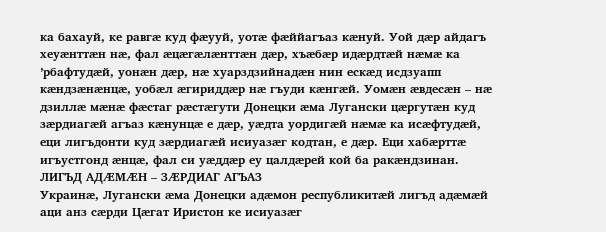ка бахауй, ке равгæ куд фæууй, уотæ фæййагъаз кæнуй. Уой дæр айдагъ хеуæнттæн нæ, фал æцæгæлæнттæн дæр, хъæбæр идæрдтæй нæмæ ка ’рбафтудæй, уонæн дæр, нæ хуарздзийнадæн нин ескæд исдзуапп кæндзæнæнцæ, уобæл æгириддæр нæ гъуди кæнгæй. Уомæн æвдесæн – нæ дзиллæ мæнæ фæстаг рæстæгути Донецки æма Лугански цæргутæн куд зæрдиагæй агъаз кæнунцæ е дæр, уæдта уордигæй нæмæ ка исæфтудæй, еци лигъдонти куд зæрдиагæй исиуазæг кодтан, е дæр. Еци хабæрттæ игъустгонд æнцæ, фал си уæддæр еу цалдæрей кой ба ракæндзинан.
ЛИГЪД АДÆМÆН – ЗÆРДИАГ АГЪАЗ
Украинæ, Лугански æма Донецки адæмон республикитæй лигъд адæмæй аци анз сæрди Цæгат Иристон ке исиуазæг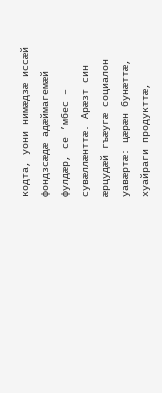кодта, уони нимæдзæ иссæй фондзсæдæ адæймагемæй фулдæр, се ’мбес – сувæллæнттæ. Арæзт син æрцудæй гъæугæ социалон уавæртæ: цæрæн бунæттæ, хуайраги продукттæ,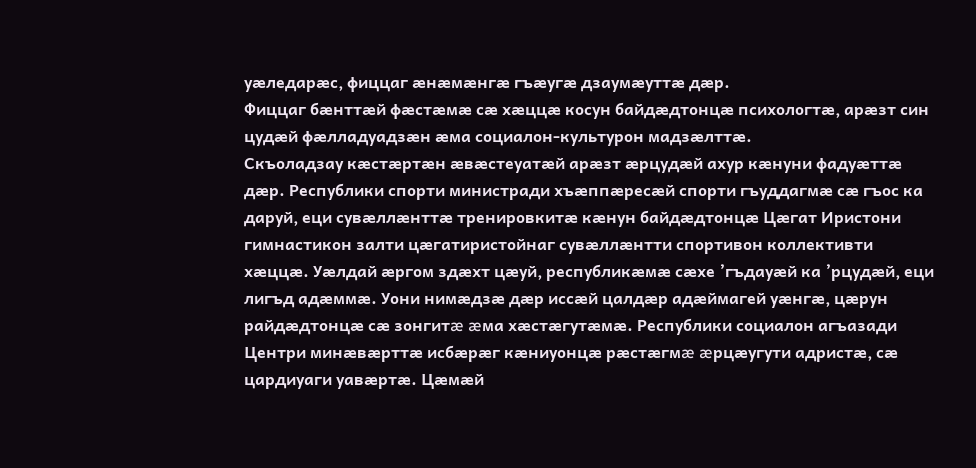уæледарæс, фиццаг æнæмæнгæ гъæугæ дзаумæуттæ дæр.
Фиццаг бæнттæй фæстæмæ сæ хæццæ косун байдæдтонцæ психологтæ, арæзт син цудæй фæлладуадзæн æма социалон-культурон мадзæлттæ.
Скъоладзау кæстæртæн æвæстеуатæй арæзт æрцудæй ахур кæнуни фадуæттæ дæр. Республики спорти министради хъæппæресæй спорти гъуддагмæ сæ гъос ка даруй, еци сувæллæнттæ тренировкитæ кæнун байдæдтонцæ Цæгат Иристони гимнастикон залти цæгатиристойнаг сувæллæнтти спортивон коллективти хæццæ. Уæлдай æргом здæхт цæуй, республикæмæ сæхе ’гъдауæй ка ’рцудæй, еци лигъд адæммæ. Уони нимæдзæ дæр иссæй цалдæр адæймагей уæнгæ, цæрун райдæдтонцæ сæ зонгитæ æма хæстæгутæмæ. Республики социалон агъазади Центри минæвæрттæ исбæрæг кæниуонцæ рæстæгмæ æрцæугути адристæ, сæ цардиуаги уавæртæ. Цæмæй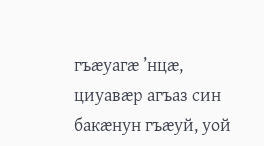гъæуагæ ’нцæ, циуавæр агъаз син бакæнун гъæуй, уой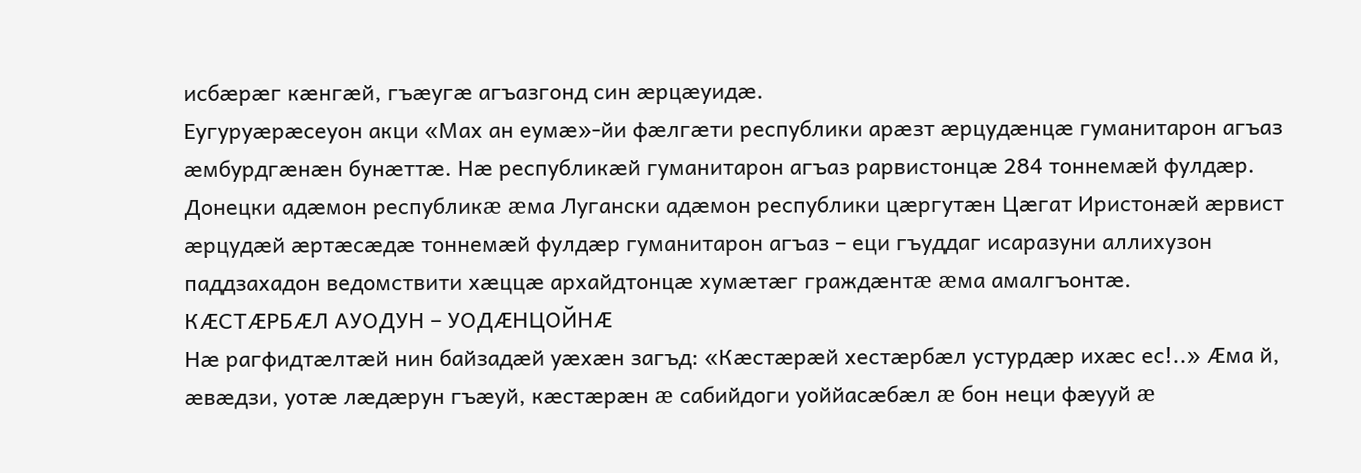исбæрæг кæнгæй, гъæугæ агъазгонд син æрцæуидæ.
Еугуруæрæсеуон акци «Мах ан еумæ»-йи фæлгæти республики арæзт æрцудæнцæ гуманитарон агъаз æмбурдгæнæн бунæттæ. Нæ республикæй гуманитарон агъаз рарвистонцæ 284 тоннемæй фулдæр. Донецки адæмон республикæ æма Лугански адæмон республики цæргутæн Цæгат Иристонæй æрвист æрцудæй æртæсæдæ тоннемæй фулдæр гуманитарон агъаз – еци гъуддаг исаразуни аллихузон паддзахадон ведомствити хæццæ архайдтонцæ хумæтæг граждæнтæ æма амалгъонтæ.
КÆСТÆРБÆЛ АУОДУН – УОДÆНЦОЙНÆ
Нæ рагфидтæлтæй нин байзадæй уæхæн загъд: «Кæстæрæй хестæрбæл устурдæр ихæс ес!..» Æма й, æвæдзи, уотæ лæдæрун гъæуй, кæстæрæн æ сабийдоги уоййасæбæл æ бон неци фæууй æ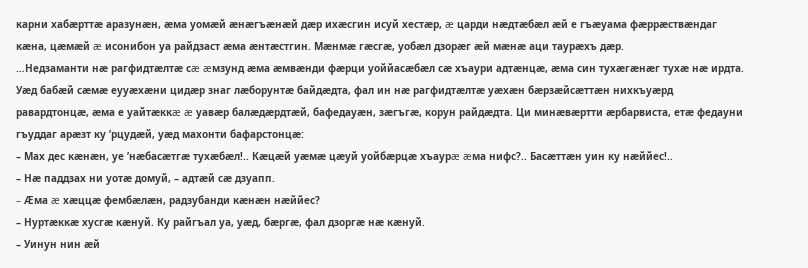карни хабæрттæ аразунæн, æма уомæй æнæгъæнæй дæр ихæсгин исуй хестæр, æ царди нæдтæбæл æй е гъæуама фæррæствæндаг кæна, цæмæй æ исонибон уа райдзаст æма æнтæстгин. Мæнмæ гæсгæ, уобæл дзорæг æй мæнæ аци таурæхъ дæр.
…Недзаманти нæ рагфидтæлтæ сæ æмзунд æма æмвæнди фæрци уоййасæбæл сæ хъаури адтæнцæ, æма син тухæгæнæг тухæ нæ ирдта. Уæд бабæй сæмæ еууæхæни цидæр знаг лæборунтæ байдæдта, фал ин нæ рагфидтæлтæ уæхæн бæрзæйсæттæн нихкъуæрд равардтонцæ, æма е уайтæккæ æ уавæр балæдæрдтæй, бафедауæн, зæгъгæ, корун райдæдта. Ци минæвæртти æрбарвиста, етæ федауни гъуддаг арæзт ку ’рцудæй, уæд махонти бафарстонцæ:
– Мах дес кæнæн, уе ’нæбасæтгæ тухæбæл!.. Кæцæй уæмæ цæуй уойбæрцæ хъаурæ æма нифс?.. Басæттæн уин ку нæййес!..
– Нæ паддзах ни уотæ домуй, – адтæй сæ дзуапп.
– Æма æ хæццæ фембæлæн, радзубанди кæнæн нæййес?
– Нуртæккæ хусгæ кæнуй. Ку райгъал уа, уæд, бæргæ, фал дзоргæ нæ кæнуй.
– Уинун нин æй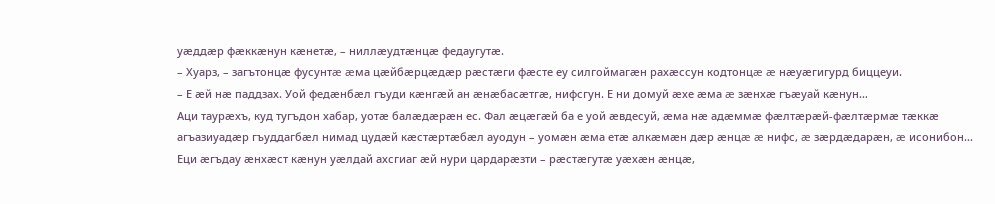уæддæр фæккæнун кæнетæ, – ниллæудтæнцæ федаугутæ.
– Хуарз, – загътонцæ фусунтæ æма цæйбæрцæдæр рæстæги фæсте еу силгоймагæн рахæссун кодтонцæ æ нæуæгигурд биццеуи.
– Е æй нæ паддзах. Уой федæнбæл гъуди кæнгæй ан æнæбасæтгæ, нифсгун. Е ни домуй æхе æма æ зæнхæ гъæуай кæнун…
Аци таурæхъ, куд тугъдон хабар, уотæ балæдæрæн ес. Фал æцæгæй ба е уой æвдесуй, æма нæ адæммæ фæлтæрæй-фæлтæрмæ тæккæ агъазиуадæр гъуддагбæл нимад цудæй кæстæртæбæл ауодун – уомæн æма етæ алкæмæн дæр æнцæ æ нифс, æ зæрдæдарæн, æ исонибон…
Еци æгъдау æнхæст кæнун уæлдай ахсгиаг æй нури цардарæзти – рæстæгутæ уæхæн æнцæ,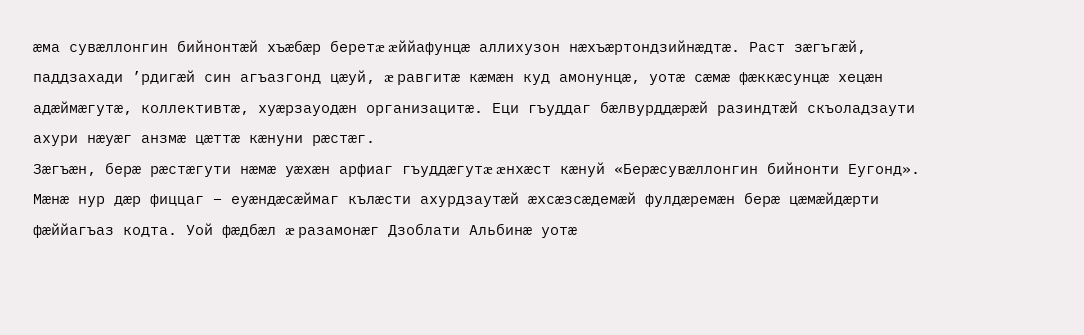æма сувæллонгин бийнонтæй хъæбæр беретæ æййафунцæ аллихузон нæхъæртондзийнæдтæ. Раст зæгъгæй, паддзахади ’рдигæй син агъазгонд цæуй, æ равгитæ кæмæн куд амонунцæ, уотæ сæмæ фæккæсунцæ хецæн адæймæгутæ, коллективтæ, хуæрзауодæн организацитæ. Еци гъуддаг бæлвурддæрæй разиндтæй скъоладзаути ахури нæуæг анзмæ цæттæ кæнуни рæстæг.
Зæгъæн, берæ рæстæгути нæмæ уæхæн арфиаг гъуддæгутæ æнхæст кæнуй «Берæсувæллонгин бийнонти Еугонд». Мæнæ нур дæр фиццаг – еуæндæсæймаг кълæсти ахурдзаутæй æхсæзсæдемæй фулдæремæн берæ цæмæйдæрти фæййагъаз кодта. Уой фæдбæл æ разамонæг Дзоблати Альбинæ уотæ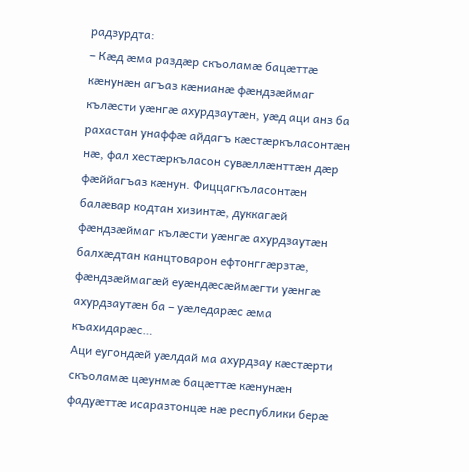радзурдта:
– Кæд æма раздæр скъоламæ бацæттæ кæнунæн агъаз кæнианæ фæндзæймаг кълæсти уæнгæ ахурдзаутæн, уæд аци анз ба рахастан унаффæ айдагъ кæстæркъласонтæн нæ, фал хестæркъласон сувæллæнттæн дæр фæййагъаз кæнун. Фиццагкъласонтæн балæвар кодтан хизинтæ, дуккагæй фæндзæймаг кълæсти уæнгæ ахурдзаутæн балхæдтан канцтоварон ефтонггæрзтæ, фæндзæймагæй еуæндæсæймæгти уæнгæ ахурдзаутæн ба – уæледарæс æма къахидарæс…
Аци еугондæй уæлдай ма ахурдзау кæстæрти скъоламæ цæунмæ бацæттæ кæнунæн фадуæттæ исаразтонцæ нæ республики берæ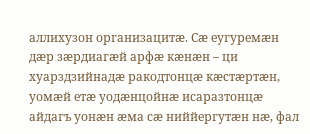аллихузон организацитæ. Сæ еугуремæн дæр зæрдиагæй арфæ кæнæн – ци хуарздзийнадæ ракодтонцæ кæстæртæн, уомæй етæ уодæнцойнæ исаразтонцæ айдагъ уонæн æма сæ ниййергутæн нæ, фал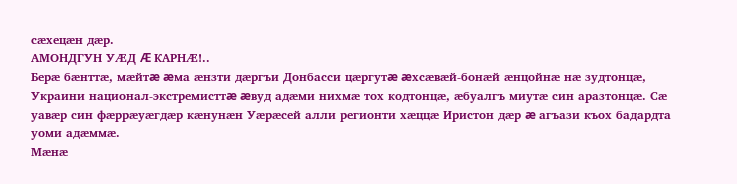сæхецæн дæр.
АМОНДГУН УÆД Æ КАРНÆ!..
Берæ бæнттæ, мæйтæ æма æнзти дæргъи Донбасси цæргутæ æхсæвæй-бонæй æнцойнæ нæ зудтонцæ, Украини национал-экстремисттæ æвуд адæми нихмæ тох кодтонцæ, æбуалгъ миутæ син аразтонцæ. Сæ уавæр син фæррæуæгдæр кæнунæн Уæрæсей алли регионти хæццæ Иристон дæр æ агъази къох бадардта уоми адæммæ.
Мæнæ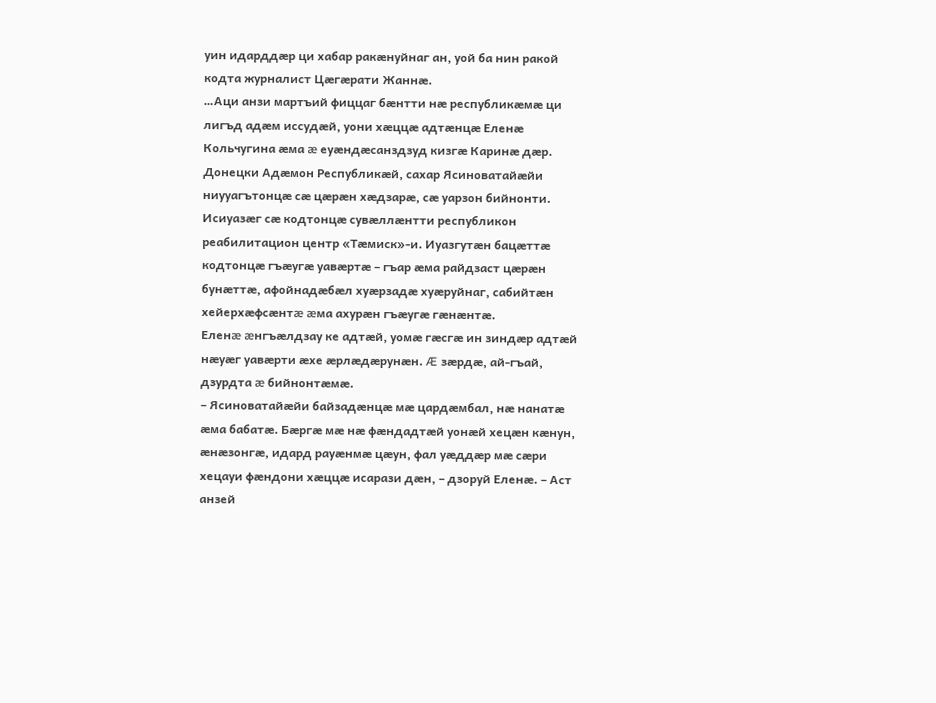уин идарддæр ци хабар ракæнуйнаг ан, уой ба нин ракой кодта журналист Цæгæрати Жаннæ.
…Аци анзи мартъий фиццаг бæнтти нæ республикæмæ ци лигъд адæм иссудæй, уони хæццæ адтæнцæ Еленæ Кольчугина æма æ еуæндæсанздзуд кизгæ Каринæ дæр. Донецки Адæмон Республикæй, сахар Ясиноватайæйи ниууагътонцæ сæ цæрæн хæдзарæ, сæ уарзон бийнонти. Исиуазæг сæ кодтонцæ сувæллæнтти республикон реабилитацион центр «Тæмиск»-и. Иуазгутæн бацæттæ кодтонцæ гъæугæ уавæртæ – гъар æма райдзаст цæрæн бунæттæ, афойнадæбæл хуæрзадæ хуæруйнаг, сабийтæн хейерхæфсæнтæ æма ахурæн гъæугæ гæнæнтæ.
Еленæ æнгъæлдзау ке адтæй, уомæ гæсгæ ин зиндæр адтæй нæуæг уавæрти æхе æрлæдæрунæн. Æ зæрдæ, ай-гъай, дзурдта æ бийнонтæмæ.
– Ясиноватайæйи байзадæнцæ мæ цардæмбал, нæ нанатæ æма бабатæ. Бæргæ мæ нæ фæндадтæй уонæй хецæн кæнун, æнæзонгæ, идард рауæнмæ цæун, фал уæддæр мæ сæри хецауи фæндони хæццæ исарази дæн, – дзоруй Еленæ. – Аст анзей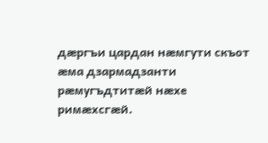дæргъи цардан нæмгути скъот æма дзармадзанти рæмугъдтитæй нæхе римæхсгæй.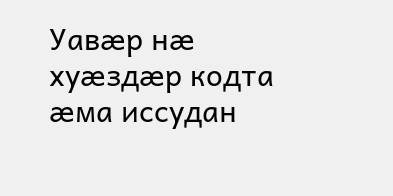Уавæр нæ хуæздæр кодта æма иссудан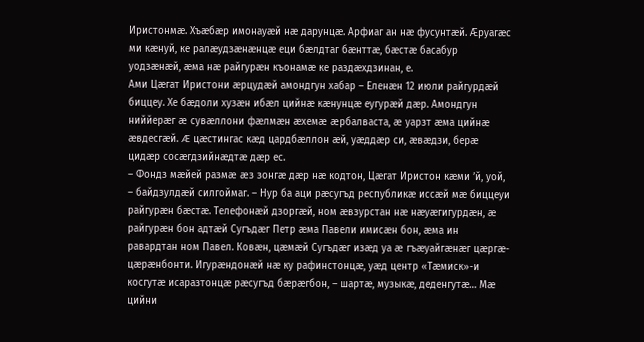Иристонмæ. Хъæбæр имонауæй нæ дарунцæ. Арфиаг ан нæ фусунтæй. Æруагæс ми кæнуй, ке ралæудзæнæнцæ еци бæлдтаг бæнттæ, бæстæ басабур уодзæнæй, æма нæ райгурæн къонамæ ке раздæхдзинан, е.
Ами Цæгат Иристони æрцудæй амондгун хабар – Еленæн 12 июли райгурдæй биццеу. Хе бæдоли хузæн ибæл цийнæ кæнунцæ еугурæй дæр. Амондгун ниййерæг æ сувæллони фæлмæн æхемæ æрбалваста, æ уарзт æма цийнæ æвдесгæй. Æ цæстингас кæд цардбæллон æй, уæддæр си, æвæдзи, берæ цидæр сосæгдзийнæдтæ дæр ес.
– Фондз мæйей размæ æз зонгæ дæр нæ кодтон, Цæгат Иристон кæми ’й, уой, – байдзулдæй силгоймаг. – Нур ба аци рæсугъд республикæ иссæй мæ биццеуи райгурæн бæстæ. Телефонæй дзоргæй, ном æвзурстан нæ нæуæгигурдæн, æ райгурæн бон адтæй Сугъдæг Петр æма Павели имисæн бон, æма ин равардтан ном Павел. Ковæн, цæмæй Сугъдæг изæд уа æ гъæуайгæнæг цæргæ-цæрæнбонти. Игурæндонæй нæ ку рафинстонцæ, уæд центр «Тæмиск»-и косгутæ исаразтонцæ рæсугъд бæрæгбон, – шартæ, музыкæ, деденгутæ… Мæ цийни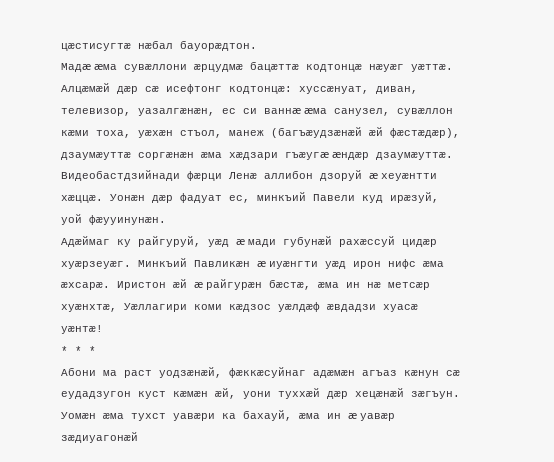цæстисугтæ нæбал бауорæдтон.
Мадæ æма сувæллони æрцудмæ бацæттæ кодтонцæ нæуæг уæттæ. Алцæмæй дæр сæ исефтонг кодтонцæ: хуссæнуат, диван, телевизор, уазалгæнæн, ес си ваннæ æма санузел, сувæллон кæми тоха, уæхæн стъол, манеж (багъæудзæнæй æй фæстæдæр), дзаумæуттæ соргæнæн æма хæдзари гъæугæ æндæр дзаумæуттæ. Видеобастдзийнади фæрци Ленæ аллибон дзоруй æ хеуæнтти хæццæ. Уонæн дæр фадуат ес, минкъий Павели куд ирæзуй, уой фæууинунæн.
Адæймаг ку райгуруй, уæд æ мади губунæй рахæссуй цидæр хуæрзеуæг. Минкъий Павликæн æ иуæнгти уæд ирон нифс æма æхсарæ. Иристон æй æ райгурæн бæстæ, æма ин нæ метсæр хуæнхтæ, Уæллагири коми кæдзос уæлдæф æвдадзи хуасæ уæнтæ!
* * *
Абони ма раст уодзæнæй, фæккæсуйнаг адæмæн агъаз кæнун сæ еудадзугон куст кæмæн æй, уони туххæй дæр хецæнæй зæгъун.
Уомæн æма тухст уавæри ка бахауй, æма ин æ уавæр зæдиуагонæй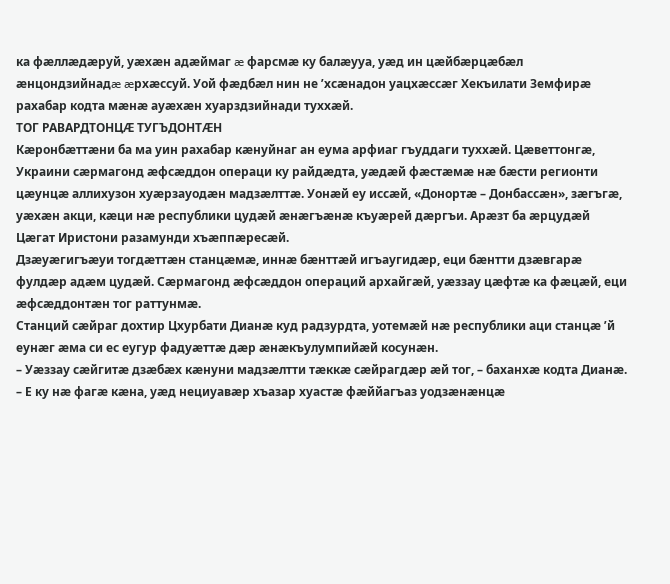ка фæллæдæруй, уæхæн адæймаг æ фарсмæ ку балæууа, уæд ин цæйбæрцæбæл æнцондзийнадæ æрхæссуй. Уой фæдбæл нин не ’хсæнадон уацхæссæг Хекъилати Земфирæ рахабар кодта мæнæ ауæхæн хуарздзийнади туххæй.
ТОГ РАВАРДТОНЦÆ ТУГЪДОНТÆН
Кæронбæттæни ба ма уин рахабар кæнуйнаг ан еума арфиаг гъуддаги туххæй. Цæветтонгæ, Украини сæрмагонд æфсæддон операци ку райдæдта, уæдæй фæстæмæ нæ бæсти регионти цæунцæ аллихузон хуæрзауодæн мадзæлттæ. Уонæй еу иссæй, «Донортæ – Донбассæн», зæгъгæ, уæхæн акци, кæци нæ республики цудæй æнæгъæнæ къуæрей дæргъи. Арæзт ба æрцудæй Цæгат Иристони разамунди хъæппæресæй.
Дзæуæгигъæуи тогдæттæн станцæмæ, иннæ бæнттæй игъаугидæр, еци бæнтти дзæвгарæ фулдæр адæм цудæй. Сæрмагонд æфсæддон операций архайгæй, уæззау цæфтæ ка фæцæй, еци æфсæддонтæн тог раттунмæ.
Станций сæйраг дохтир Цхурбати Дианæ куд радзурдта, уотемæй нæ республики аци станцæ ’й еунæг æма си ес еугур фадуæттæ дæр æнæкъулумпийæй косунæн.
– Уæззау сæйгитæ дзæбæх кæнуни мадзæлтти тæккæ сæйрагдæр æй тог, – баханхæ кодта Дианæ. – Е ку нæ фагæ кæна, уæд нециуавæр хъазар хуастæ фæййагъаз уодзæнæнцæ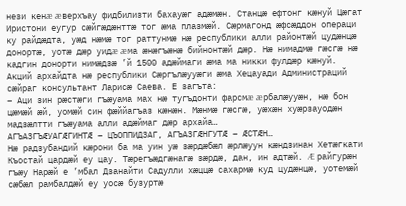нези кенæ æверхъау фидбилизти бахауæг адæмæн. Станцæ ефтонг кæнуй Цæгат Иристони еугур сæйгæдæнттæ тог æма плазмæй. Сæрмагонд æфсæддон операци ку райдæдта, уæд нæмæ тог раттунмæ нæ республики алли районтæй цудæнцæ донортæ, уотæ дæр уидæ æма æнæгъæнæ бийнонтæй дæр. Нæ нимадмæ гæсгæ нæ кадгин донорти нимæдзæ ’й 1500 адæймаги æма ма никки фулдæр кæнуй.
Акций архайдта нæ республики Сæргълæууæги æма Хецауади Администраций сæйраг консультант Ларисæ Саева. Е загъта:
– Аци зин рæстæги гъæуама мах нæ тугъдонти фарсмæ æрбалæууæн, нæ бон цæмæй æй, уомæй син фæййагъаз кæнæн. Мæнмæ гæсгæ, уæхæн хуæрзауодæн мадзæлтти гъæуама алли адæймаг дæр архайа…
АГЪАЗГЪÆУАГÆГИНТÆ – ЦЪОППИДЗАГ, АГЪАЗГÆНГУТÆ – ÆСТÆН…
Нæ радзубандий кæрони ба ма уин уæ зæрдæбæл æрлæуун кæндзинан Хетæгкати Къостай цардæй еу цау. Тæрегъæдгæнагæ зæрдæ, дан, ин адтæй. Æ райгурæн гъæу Нарæй е ’мбал Дзанайти Садулли хæццæ сахармæ куд цудæнцæ, уотемæй сæбæл рамбалдæй еу уосæ бузуртæ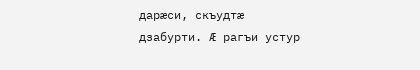дарæси, скъудтæ дзабурти. Æ рагъи устур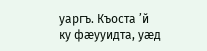уаргъ. Къоста ’й ку фæууидта, уæд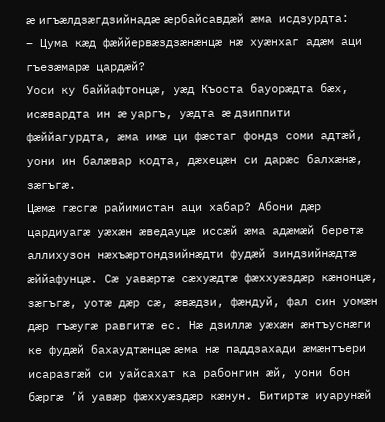æ игъæлдзæгдзийнадæ æрбайсавдæй æма исдзурдта:
– Цума кæд фæййервæздзæнæнцæ нæ хуæнхаг адæм аци гъезæмарæ цардæй?
Уоси ку баййафтонцæ, уæд Къоста бауорæдта бæх, исæвардта ин æ уаргъ, уæдта æ дзиппити фæййагурдта, æма имæ ци фæстаг фондз соми адтæй, уони ин балæвар кодта, дæхецæн си дарæс балхæнæ, зæгъгæ.
Цæмæ гæсгæ райимистан аци хабар? Абони дæр цардиуагæ уæхæн æведауцæ иссæй æма адæмæй беретæ аллихузон нæхъæртондзийнæдти фудæй зиндзийнæдтæ æййафунцæ. Сæ уавæртæ сæхуæдтæ фæххуæздæр кæнонцæ, зæгъгæ, уотæ дæр сæ, æвæдзи, фæндуй, фал син уомæн дæр гъæугæ равгитæ ес. Нæ дзиллæ уæхæн æнтъуснæги ке фудæй бахаудтæнцæ æма нæ паддзахади æмæнтъери исаразгæй си уайсахат ка рабонгин æй, уони бон бæргæ ’й уавæр фæххуæздæр кæнун. Битиртæ иуарунæй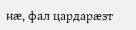нæ, фал цардарæзт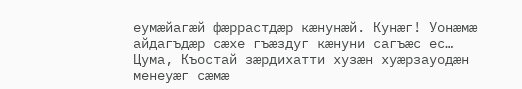еумæйагæй фæррастдæр кæнунæй. Кунæг! Уонæмæ айдагъдæр сæхе гъæздуг кæнуни сагъæс ес…
Цума, Къостай зæрдихатти хузæн хуæрзауодæн менеуæг сæмæ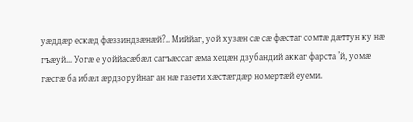уæддæр ескæд фæззиндзæнæй?.. Миййаг, уой хузæн сæ сæ фæстаг сомтæ дæттун ку нæ гъæуй… Уогæ е уоййасæбæл сагъæссаг æма хецæн дзубандий аккаг фарста ’й, уомæ гæсгæ ба ибæл æрдзоруйнаг ан нæ газети хæстæгдæр номертæй еуеми.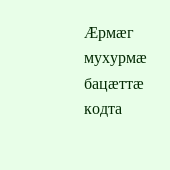Æрмæг мухурмæ бацæттæ кодта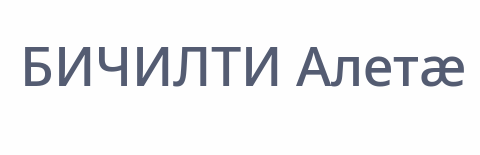БИЧИЛТИ Алетæ